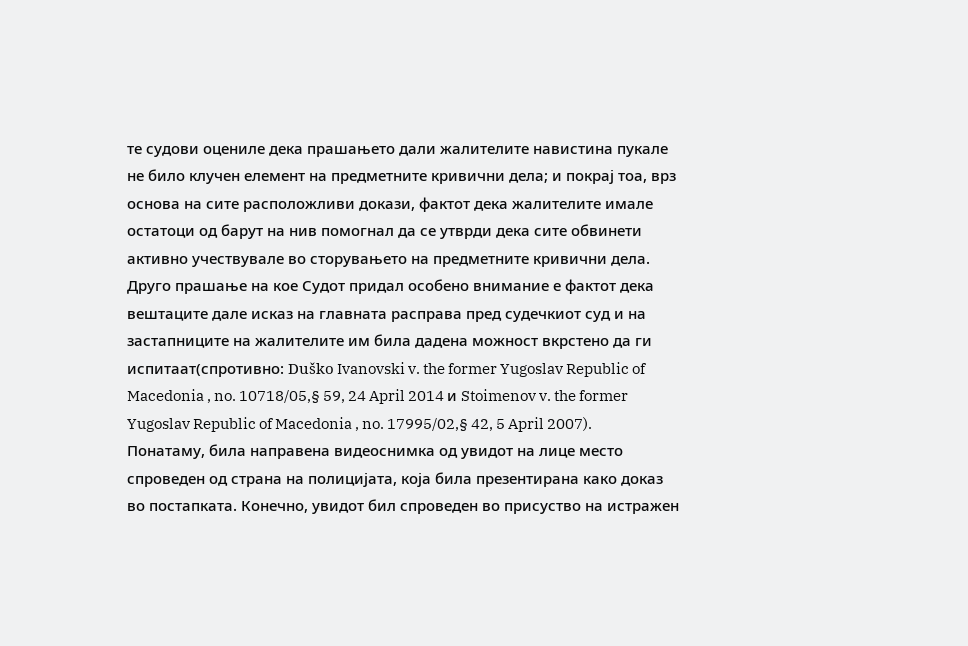те судови оцениле дека прашањето дали жалителите навистина пукале не било клучен елемент на предметните кривични дела; и покрај тоа, врз основа на сите расположливи докази, фактот дека жалителите имале остатоци од барут на нив помогнал да се утврди дека сите обвинети активно учествувале во сторувањето на предметните кривични дела. Друго прашање на кое Судот придал особено внимание е фактот дека вештаците дале исказ на главната расправа пред судечкиот суд и на застапниците на жалителите им била дадена можност вкрстено да ги испитаат(спротивно: Duško Ivanovski v. the former Yugoslav Republic of Macedonia , no. 10718/05,§ 59, 24 April 2014 и Stoimenov v. the former Yugoslav Republic of Macedonia , no. 17995/02,§ 42, 5 April 2007). Понатаму, била направена видеоснимка од увидот на лице место спроведен од страна на полицијата, која била презентирана како доказ во постапката. Конечно, увидот бил спроведен во присуство на истражен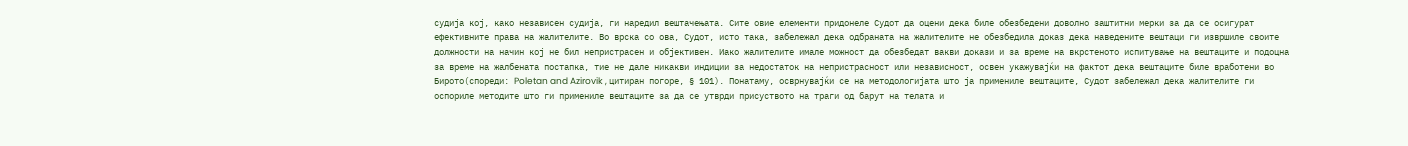судија кој, како независен судија, ги наредил вештачењата. Сите овие елементи придонеле Судот да оцени дека биле обезбедени доволно заштитни мерки за да се осигурат ефективните права на жалителите. Во врска со ова, Судот, исто така, забележал дека одбраната на жалителите не обезбедила доказ дека наведените вештаци ги извршиле своите должности на начин кој не бил непристрасен и објективен. Иако жалителите имале можност да обезбедат вакви докази и за време на вкрстеното испитување на вештаците и подоцна за време на жалбената постапка, тие не дале никакви индиции за недостаток на непристрасност или независност, освен укажувајќи на фактот дека вештаците биле вработени во Бирото(спореди: Poletan and Azirovik , цитиран погоре, § 101). Понатаму, осврнувајќи се на методологијата што ја примениле вештаците, Судот забележал дека жалителите ги оспориле методите што ги примениле вештаците за да се утврди присуството на траги од барут на телата и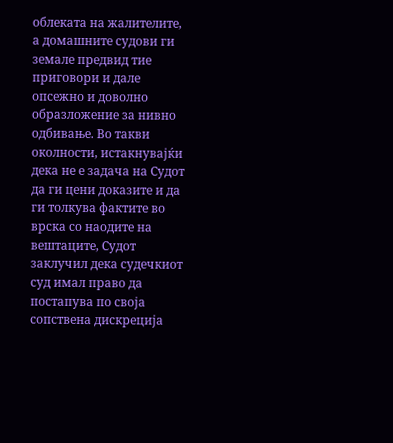облеката на жалителите, а домашните судови ги земале предвид тие приговори и дале опсежно и доволно образложение за нивно одбивање. Во такви околности, истакнувајќи дека не е задача на Судот да ги цени доказите и да ги толкува фактите во врска со наодите на вештаците, Судот заклучил дека судечкиот суд имал право да постапува по своја сопствена дискреција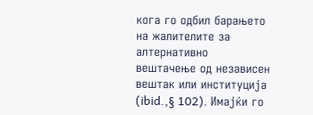кога го одбил барањето на жалителите за алтернативно вештачење од независен вештак или институција (ibid.,§ 102). Имајќи го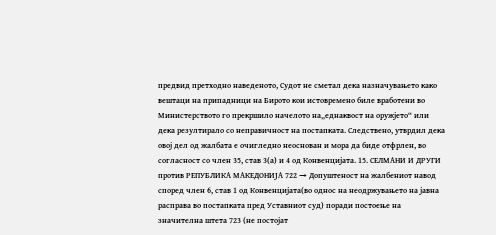предвид претходно наведеното, Судот не сметал дека назначувањето како вештаци на припадници на Бирото кои истовремено биле вработени во Министерството го прекршило начелото на„еднаквост на оружјето“ или дека резултирало со неправичност на постапката. Следствено, утврдил дека овој дел од жалбата е очигледно неоснован и мора да биде отфрлен, во согласност со член 35, став 3(а) и 4 од Конвенцијата. 15. СЕЛМАНИ И ДРУГИ против РЕПУБЛИКА МАКЕДОНИЈА 722 → Допуштеност на жалбениот навод според член 6, став 1 од Конвенцијата(во однос на неодржувањето на јавна расправа во постапката пред Уставниот суд) поради постоење на значителна штета 723 (не постојат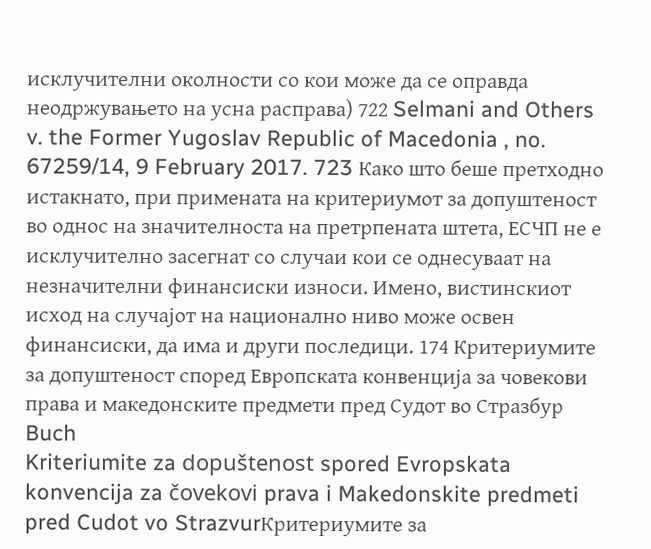исклучителни околности со кои може да се оправда неодржувањето на усна расправа) 722 Selmani and Others v. the Former Yugoslav Republic of Macedonia , no. 67259/14, 9 February 2017. 723 Како што беше претходно истакнато, при примената на критериумот за допуштеност во однос на значителноста на претрпената штета, ЕСЧП не е исклучително засегнат со случаи кои се однесуваат на незначителни финансиски износи. Имено, вистинскиот исход на случајот на национално ниво може освен финансиски, да има и други последици. 174 Критериумите за допуштеност според Европската конвенција за човекови права и македонските предмети пред Судот во Стразбур
Buch
Kriteriumite za dopuštenost spored Evropskata konvencija za čovekovi prava i Makedonskite predmeti pred Cudot vo StrazvurКритериумите за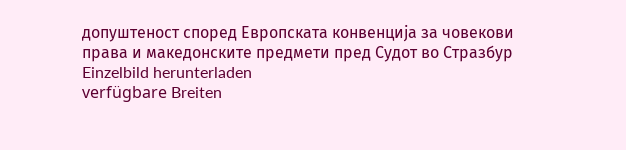допуштеност според Европската конвенција за човекови права и македонските предмети пред Судот во Стразбур
Einzelbild herunterladen
verfügbare Breiten